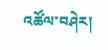འཚོལ་བཤེར།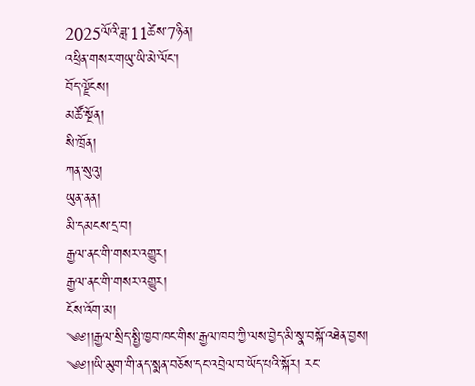2025ལོའི་ཟླ་11ཚེས་7ཉིན།
འཕྲིན་གསར་གཡུ་ཡི་མེ་ལོང་།
བོད་ལྗོངས།
མཚོ་སྔོན།
སི་ཁྲོན།
ཀན་སུའུ།
ཡུན་ནན།
མི་དམངས་དྲ་བ།
རྒྱལ་ནང་གི་གསར་འགྱུར།
རྒྱལ་ནང་གི་གསར་འགྱུར།
ངོས་འོག་མ།
༄༅།།རྒྱལ་སྲིད་སྤྱི་ཁྱབ་ཁང་གིས་རྒྱལ་ཁབ་ཀྱི་ལས་བྱེད་མི་སྣ་བསྐོ་འཐེན་བྱས།
༄༅།།ཡི་མུག་གི་ནད་སྨན་བཅོས་དང་འབྲེལ་བ་ཡོད་པའི་སྐོར། རང་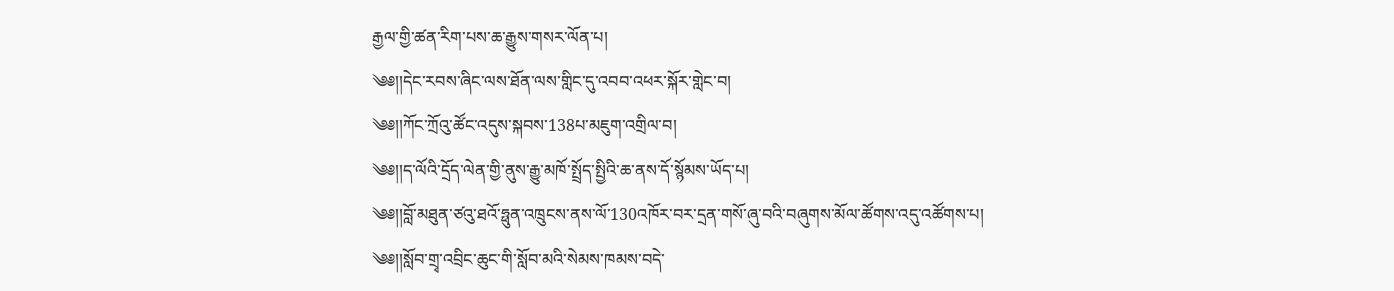རྒྱལ་གྱི་ཚན་རིག་པས་ཆ་རྒྱུས་གསར་ལོན་པ།
༄༅།།དེང་རབས་ཞིང་ལས་ཐོན་ལས་གླིང་དུ་འབབ་འཕར་སྐོར་གླེང་བ།
༄༅།།ཀོང་ཀྲོའུ་ཚོང་འདུས་སྐབས་138པ་མཇུག་འགྲིལ་བ།
༄༅།།ད་ལོའི་དྲོད་ལེན་གྱི་ནུས་རྒྱུ་མཁོ་སྤྲོད་སྤྱིའི་ཆ་ནས་དོ་སྙོམས་ཡོད་པ།
༄༅།།བློ་མཐུན་ཙའུ་ཐའོ་ཧྥུན་འཁྲུངས་ནས་ལོ་130འཁོར་བར་དྲན་གསོ་ཞུ་བའི་བཞུགས་མོལ་ཚོགས་འདུ་འཚོགས་པ།
༄༅།།སློབ་གྲྭ་འབྲིང་ཆུང་གི་སློབ་མའི་སེམས་ཁམས་བདེ་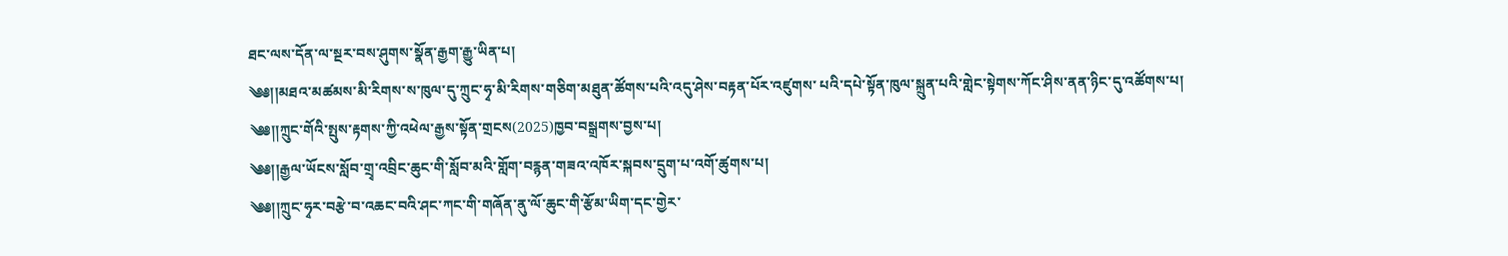ཐང་ལས་དོན་ལ་སྔར་བས་ཤུགས་སྣོན་རྒྱག་རྒྱུ་ཡིན་པ།
༄༅།།མཐའ་མཚམས་མི་རིགས་ས་ཁུལ་དུ་ཀྲུང་ཧྭ་མི་རིགས་གཅིག་མཐུན་ཚོགས་པའི་འདུ་ཤེས་བརྟན་པོར་འཛུགས་ པའི་དཔེ་སྟོན་ཁུལ་སྐྲུན་པའི་གླེང་སྟེགས་ཀོང་ཤིས་ནན་ཉིང་དུ་འཚོགས་པ།
༄༅།།ཀྲུང་གོའི་སྤུས་རྟགས་ཀྱི་འཕེལ་རྒྱས་སྟོན་གྲངས(2025)ཁྱབ་བསྒྲགས་བྱས་པ།
༄༅།།རྒྱལ་ཡོངས་སློབ་གྲྭ་འབྲིང་ཆུང་གི་སློབ་མའི་གློག་བརྙན་གཟའ་འཁོར་སྐབས་དྲུག་པ་འགོ་ཚུགས་པ།
༄༅།།ཀྲུང་ཧྭར་བརྩེ་བ་འཆང་བའི་ཤང་ཀང་གི་གཞོན་ནུ་ལོ་ཆུང་གི་རྩོམ་ཡིག་དང་གྱེར་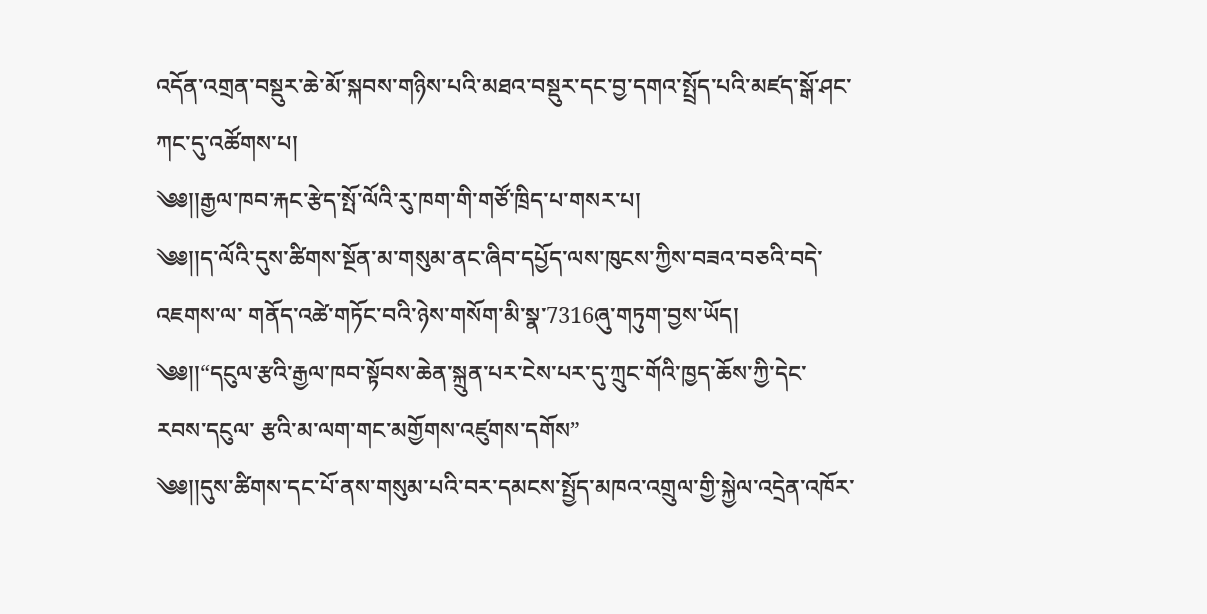འདོན་འགྲན་བསྡུར་ཆེ་མོ་སྐབས་གཉིས་པའི་མཐའ་བསྡུར་དང་བྱ་དགའ་སྤྲོད་པའི་མཛད་སྒོ་ཤང་ཀང་དུ་འཚོགས་པ།
༄༅།།རྒྱལ་ཁབ་རྐང་རྩེད་སྤོ་ལོའི་རུ་ཁག་གི་གཙོ་ཁྲིད་པ་གསར་པ།
༄༅།།ད་ལོའི་དུས་ཚིགས་སྔོན་མ་གསུམ་ནང་ཞིབ་དཔྱོད་ལས་ཁུངས་ཀྱིས་བཟའ་བཅའི་བདེ་འཇགས་ལ་ གནོད་འཚེ་གཏོང་བའི་ཉེས་གསོག་མི་སྣ་7316ཞུ་གཏུག་བྱས་ཡོད།
༄༅།།“དངུལ་རྩའི་རྒྱལ་ཁབ་སྟོབས་ཆེན་སྐྲུན་པར་ངེས་པར་དུ་ཀྲུང་གོའི་ཁྱད་ཆོས་ཀྱི་དེང་རབས་དངུལ་ རྩའི་མ་ལག་གང་མགྱོགས་འཛུགས་དགོས”
༄༅།།དུས་ཚིགས་དང་པོ་ནས་གསུམ་པའི་བར་དམངས་སྤྱོད་མཁའ་འགྲུལ་གྱི་སྐྱེལ་འདྲེན་འཁོར་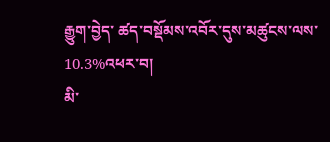རྒྱུག་བྱེད་ ཚད་བསྡོམས་འབོར་དུས་མཚུངས་ལས་10.3%འཕར་བ།
མི་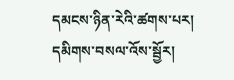དམངས་ཉིན་རེའི་ཚགས་པར།
དམིགས་བསལ་འོས་སྦྱོར།